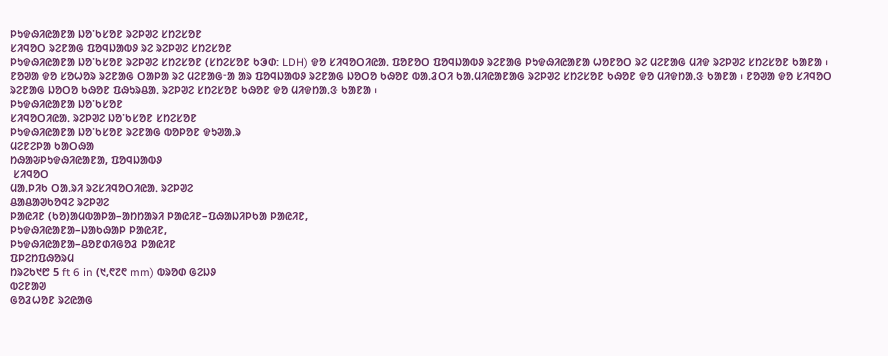ᱞᱩᱫᱷᱤᱭᱟᱱᱟ ᱡᱚᱸᱠᱥᱚᱱ ᱨᱮᱞᱣᱮ ᱥᱴᱮᱥᱚᱱ
ᱥᱤᱧᱚᱛ ᱨᱮᱱᱟᱜ ᱯᱚᱧᱡᱟᱵᱽ ᱨᱮ ᱨᱮᱞᱣᱮ ᱥᱴᱮᱥᱚᱱ
ᱞᱩᱫᱷᱤᱭᱟᱱᱟ ᱡᱚᱸᱠᱥᱚᱱ ᱨᱮᱞᱣᱮ ᱥᱴᱮᱥᱚᱱ (ᱥᱴᱮᱥᱚᱱ ᱠᱳᱰ: LDH) ᱫᱚ ᱥᱤᱧᱚᱛᱤᱭᱟᱹ ᱯᱚᱱᱚᱛ ᱯᱚᱧᱡᱟᱵᱽ ᱨᱮᱱᱟᱜ ᱞᱩᱫᱷᱤᱭᱟᱱᱟ ᱦᱚᱱᱚᱛ ᱨᱮ ᱢᱮᱱᱟᱜ ᱢᱤᱫ ᱨᱮᱞᱣᱮ ᱥᱴᱮᱥᱚᱱ ᱠᱟᱱᱟ ᱾ ᱱᱚᱣᱟ ᱫᱚ ᱥᱚᱦᱚᱨ ᱨᱮᱱᱟᱜ ᱛᱟᱞᱟ ᱨᱮ ᱢᱮᱱᱟᱜᱼᱟ ᱟᱨ ᱯᱚᱧᱡᱟᱵᱽ ᱨᱮᱱᱟᱜ ᱡᱚᱛᱚ ᱠᱷᱚᱱ ᱵᱟᱹᱲᱛᱤ ᱠᱟᱹᱢᱤᱭᱟᱱᱟᱜ ᱨᱮᱞᱣᱮ ᱥᱴᱮᱥᱚᱱ ᱠᱷᱚᱱ ᱫᱚ ᱢᱤᱫᱴᱟᱹᱝ ᱠᱟᱱᱟ ᱾ ᱱᱚᱣᱟ ᱫᱚ ᱥᱤᱧᱚᱛ ᱨᱮᱱᱟᱜ ᱡᱚᱛᱚ ᱠᱷᱚᱱ ᱯᱷᱩᱨᱪᱟᱹ ᱨᱮᱞᱣᱮ ᱥᱴᱮᱥᱚᱱ ᱠᱷᱚᱱ ᱫᱚ ᱢᱤᱫᱴᱟᱹᱝ ᱠᱟᱱᱟ ᱾
ᱞᱩᱫᱷᱤᱭᱟᱱᱟ ᱡᱚᱸᱠᱥᱚᱱ
ᱥᱤᱧᱚᱛᱤᱭᱟᱹ ᱨᱮᱞᱣᱮ ᱡᱚᱸᱠᱥᱚᱱ ᱥᱴᱮᱥᱚᱱ
ᱞᱩᱫᱷᱤᱭᱟᱱᱟ ᱡᱚᱸᱠᱥᱚᱱ ᱨᱮᱱᱟᱜ ᱵᱚᱞᱚᱱ ᱫᱩᱣᱟᱹᱨ
ᱢᱮᱱᱮᱞᱟ ᱠᱟᱛᱷᱟ
ᱴᱷᱟᱶᱞᱩᱫᱷᱤᱭᱟᱱᱟ, ᱯᱚᱧᱡᱟᱵᱽ
 ᱥᱤᱧᱚᱛ
ᱢᱟᱹᱞᱤᱠ ᱛᱟᱹᱨᱤ ᱨᱮᱥᱤᱧᱚᱛᱤᱭᱟᱹ ᱨᱮᱞᱣᱮ
ᱪᱟᱪᱟᱣᱠᱚᱧᱮ ᱨᱮᱞᱣᱮ
ᱞᱟᱭᱤᱱ (ᱠᱚ)ᱟᱢᱵᱟᱞᱟ–ᱟᱴᱴᱟᱨᱤ ᱞᱟᱭᱤᱱ–ᱯᱷᱟᱡᱤᱞᱠᱟ ᱞᱟᱭᱤᱱ,
ᱞᱩᱫᱷᱤᱭᱟᱱᱟ–ᱡᱟᱠᱷᱟᱞ ᱞᱟᱭᱤᱱ,
ᱞᱩᱫᱷᱤᱭᱟᱱᱟ–ᱪᱚᱱᱰᱤᱜᱚᱲ ᱞᱟᱭᱤᱱ
ᱯᱞᱮᱴᱯᱷᱚᱨᱢ
ᱴᱨᱮᱠ᱑᱘ 5 ft 6 in (᱑,᱖᱗᱖ mm) ᱵᱨᱚᱰ ᱜᱮᱡᱽ
ᱵᱮᱱᱟᱣ
ᱜᱚᱲᱦᱚᱱ ᱨᱮᱭᱟᱜ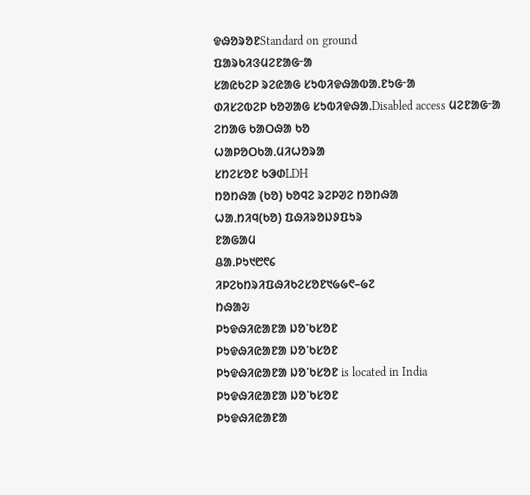ᱫᱷᱚᱨᱚᱱStandard on ground
ᱯᱟᱨᱠᱤᱝᱢᱮᱱᱟᱜᱼᱟ
ᱥᱟᱭᱠᱮᱞ ᱨᱮᱭᱟᱜ ᱥᱩᱵᱤᱫᱷᱟᱵᱟᱹᱱᱩᱜᱼᱟ
ᱰᱤᱥᱮᱵᱮᱞ ᱠᱚᱣᱟᱜ ᱥᱩᱵᱤᱫᱷᱟᱹDisabled access ᱢᱮᱱᱟᱜᱼᱟ
ᱮᱴᱟᱜ ᱠᱟᱛᱷᱟ ᱠᱚ
ᱦᱟᱞᱚᱛᱠᱟᱹᱢᱤᱦᱚᱨᱟ
ᱥᱴᱮᱥᱚᱱ ᱠᱳᱰLDH
ᱴᱚᱴᱷᱟ (ᱠᱚ) ᱠᱚᱧᱮ ᱨᱮᱞᱣᱮ ᱴᱚᱴᱷᱟ
ᱦᱟᱹᱴᱤᱧ(ᱠᱚ) ᱯᱷᱤᱨᱚᱡᱽᱯᱩᱨ
ᱱᱟᱜᱟᱢ
ᱪᱟᱹᱞᱩ᱑᱘᱖᱔
ᱤᱞᱮᱠᱴᱨᱤᱯᱷᱤᱠᱮᱥᱚᱱ᱑᱙᱙᱖–᱙᱗
ᱴᱷᱟᱶ
ᱞᱩᱫᱷᱤᱭᱟᱱᱟ ᱡᱚᱸᱠᱥᱚᱱ
ᱞᱩᱫᱷᱤᱭᱟᱱᱟ ᱡᱚᱸᱠᱥᱚᱱ
ᱞᱩᱫᱷᱤᱭᱟᱱᱟ ᱡᱚᱸᱠᱥᱚᱱ is located in India
ᱞᱩᱫᱷᱤᱭᱟᱱᱟ ᱡᱚᱸᱠᱥᱚᱱ
ᱞᱩᱫᱷᱤᱭᱟᱱᱟ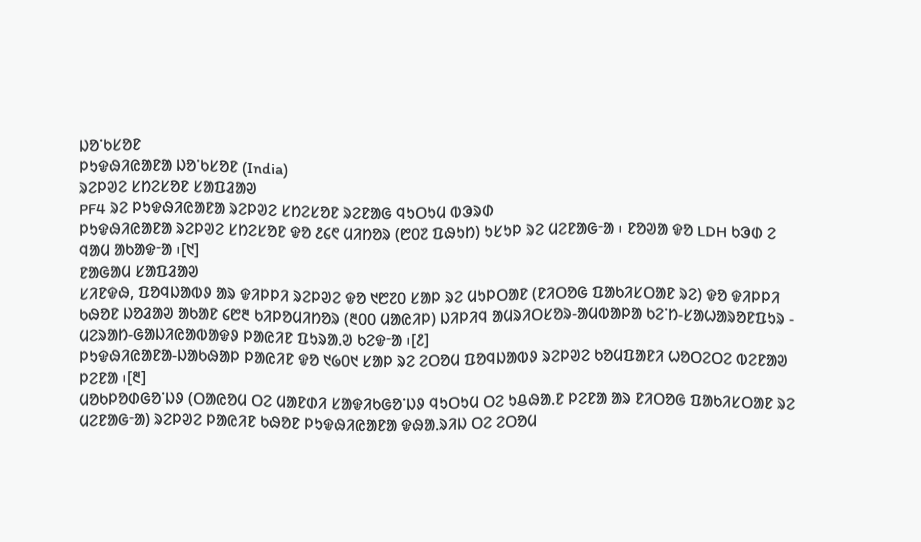ᱡᱚᱸᱠᱥᱚᱱ
ᱞᱩᱫᱷᱤᱭᱟᱱᱟ ᱡᱚᱸᱠᱥᱚᱱ (India)
ᱨᱮᱞᱣᱮ ᱥᱴᱮᱥᱚᱱ ᱥᱟᱯᱲᱟᱣ
PF4 ᱨᱮ ᱞᱩᱫᱷᱤᱭᱟᱱᱟ ᱨᱮᱞᱣᱮ ᱥᱴᱮᱥᱚᱱ ᱨᱮᱱᱟᱜ ᱧᱩᱛᱩᱢ ᱵᱳᱨᱰ
ᱞᱩᱫᱷᱤᱭᱟᱱᱟ ᱨᱮᱞᱣᱮ ᱥᱴᱮᱥᱚᱱ ᱫᱚ ᱒᱔᱖ ᱢᱤᱴᱚᱨ (᱘᱐᱗ ᱯᱷᱩᱴ) ᱩᱥᱩᱞ ᱨᱮ ᱢᱮᱱᱟᱜᱼᱟ ᱾ ᱱᱚᱣᱟ ᱫᱚ LDH ᱠᱳᱰ ᱮ ᱧᱟᱢ ᱟᱠᱟᱫᱼᱟ ᱾[᱑]
ᱱᱟᱜᱟᱢ ᱥᱟᱯᱲᱟᱣ
ᱥᱤᱱᱫᱷ, ᱯᱚᱧᱡᱟᱵᱽ ᱟᱨ ᱫᱤᱞᱞᱤ ᱨᱮᱞᱣᱮ ᱫᱚ ᱑᱘᱗᱐ ᱥᱟᱞ ᱨᱮ ᱢᱩᱞᱛᱟᱱ (ᱱᱤᱛᱚᱜ ᱯᱟᱠᱤᱥᱛᱟᱱ ᱨᱮ) ᱫᱚ ᱫᱤᱞᱞᱤ ᱠᱷᱚᱱ ᱡᱚᱲᱟᱣ ᱟᱠᱟᱱ ᱔᱘᱓ ᱠᱤᱞᱚᱢᱤᱴᱚᱨ (᱓᱐᱐ ᱢᱟᱭᱤᱞ) ᱡᱤᱞᱤᱧ ᱟᱢᱨᱤᱛᱥᱚᱨ-ᱟᱢᱵᱟᱞᱟ ᱠᱮᱸᱴ-ᱥᱟᱦᱟᱨᱚᱱᱯᱩᱨ - ᱢᱮᱨᱟᱴ-ᱜᱟᱡᱤᱭᱟᱵᱟᱫᱽ ᱞᱟᱭᱤᱱ ᱯᱩᱨᱟᱹᱣ ᱠᱮᱫᱼᱟ ᱾[᱒]
ᱞᱩᱫᱷᱤᱭᱟᱱᱟ-ᱡᱟᱠᱷᱟᱞ ᱞᱟᱭᱤᱱ ᱫᱚ ᱑᱙᱐᱑ ᱥᱟᱞ ᱨᱮ ᱮᱛᱚᱢ ᱯᱚᱧᱡᱟᱵᱽ ᱨᱮᱞᱣᱮ ᱠᱚᱢᱯᱟᱱᱤ ᱦᱚᱛᱮᱛᱮ ᱵᱮᱱᱟᱣ ᱞᱮᱱᱟ ᱾[᱓]
ᱢᱚᱠᱞᱚᱰᱜᱚᱸᱡᱽ (ᱛᱟᱭᱚᱢ ᱛᱮ ᱢᱟᱱᱰᱤ ᱥᱟᱫᱤᱠᱜᱚᱸᱡᱽ ᱧᱩᱛᱩᱢ ᱛᱮ ᱩᱪᱷᱟᱹᱱ ᱞᱮᱱᱟ ᱟᱨ ᱱᱤᱛᱚᱜ ᱯᱟᱠᱤᱥᱛᱟᱱ ᱨᱮ ᱢᱮᱱᱟᱜᱼᱟ) ᱨᱮᱞᱣᱮ ᱞᱟᱭᱤᱱ ᱠᱷᱚᱱ ᱞᱩᱫᱷᱤᱭᱟᱱᱟ ᱫᱷᱟᱹᱨᱤᱡ ᱛᱮ ᱮᱛᱚᱢ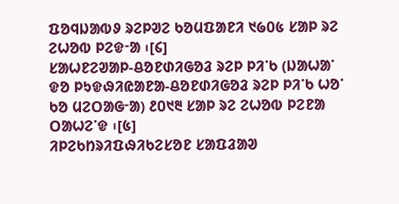ᱯᱚᱧᱡᱟᱵᱽ ᱨᱮᱞᱣᱮ ᱠᱚᱢᱯᱟᱱᱤ ᱑᱙᱐᱕ ᱥᱟᱞ ᱨᱮ ᱮᱦᱚᱵ ᱞᱮᱫᱼᱟ ᱾[᱔]
ᱥᱟᱦᱱᱮᱣᱟᱞ-ᱪᱚᱱᱰᱤᱜᱚᱲ ᱨᱮᱞ ᱞᱤᱸᱠ (ᱡᱟᱦᱟᱸ ᱫᱚ ᱞᱩᱫᱷᱤᱭᱟᱱᱟ-ᱪᱚᱱᱰᱤᱜᱚᱲ ᱨᱮᱞ ᱞᱤᱸᱠ ᱦᱚᱸ ᱠᱚ ᱢᱮᱛᱟᱜᱼᱟ) ᱒᱐᱑᱓ ᱥᱟᱞ ᱨᱮ ᱮᱦᱚᱵ ᱞᱮᱱᱟ ᱛᱟᱦᱮᱸᱫ ᱾[᱕]
ᱤᱞᱮᱠᱴᱨᱤᱯᱷᱤᱠᱮᱥᱚᱱ ᱥᱟᱯᱲᱟᱣ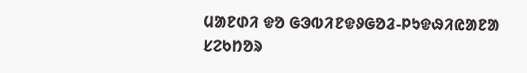ᱢᱟᱱᱰᱤ ᱫᱚ ᱜᱳᱵᱤᱱᱫᱽᱜᱚᱲ-ᱞᱩᱫᱷᱤᱭᱟᱱᱟ ᱥᱮᱠᱴᱚᱨ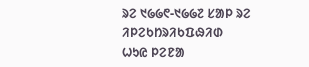ᱨᱮ ᱑᱙᱙᱖-᱑᱙᱙᱗ ᱥᱟᱞ ᱨᱮ ᱤᱞᱮᱠᱴᱨᱤᱠᱯᱷᱤᱰ ᱦᱩᱭ ᱞᱮᱱᱟ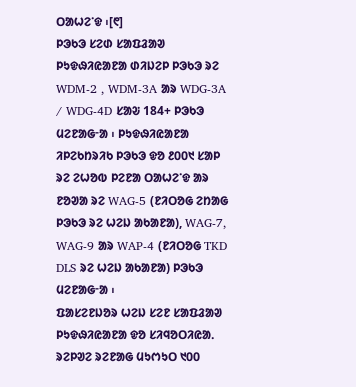ᱛᱟᱦᱮᱸᱫ ᱾[᱖]
ᱞᱳᱠᱳ ᱥᱮᱰ ᱥᱟᱯᱲᱟᱣ
ᱞᱩᱫᱷᱤᱭᱟᱱᱟ ᱰᱤᱡᱮᱞ ᱞᱳᱠᱳ ᱨᱮ WDM-2 , WDM-3A ᱟᱨ WDG-3A / WDG-4D ᱥᱟᱶ 184+ ᱞᱳᱠᱳ ᱢᱮᱱᱟᱜᱼᱟ ᱾ ᱞᱩᱫᱷᱤᱭᱟᱱᱟ ᱤᱞᱮᱠᱴᱨᱤᱠ ᱞᱳᱠᱳ ᱫᱚ ᱒᱐᱐᱑ ᱥᱟᱞ ᱨᱮ ᱮᱦᱚᱵ ᱞᱮᱱᱟ ᱛᱟᱦᱮᱸᱫ ᱟᱨ ᱱᱚᱣᱟ ᱨᱮ WAG-5 (ᱱᱤᱛᱚᱜ ᱮᱴᱟᱜ ᱞᱳᱠᱳ ᱨᱮ ᱦᱮᱡ ᱟᱠᱟᱱᱟ), WAG-7, WAG-9 ᱟᱨ WAP-4 (ᱱᱤᱛᱚᱜ TKD DLS ᱨᱮ ᱦᱮᱡ ᱟᱠᱟᱱᱟ) ᱞᱳᱠᱳ ᱢᱮᱱᱟᱜᱼᱟ ᱾
ᱯᱟᱥᱮᱱᱡᱚᱨ ᱦᱮᱡ ᱥᱮᱱ ᱥᱟᱯᱲᱟᱣ
ᱞᱩᱫᱷᱤᱭᱟᱱᱟ ᱫᱚ ᱥᱤᱧᱚᱛᱤᱭᱟᱹ ᱨᱮᱞᱣᱮ ᱨᱮᱱᱟᱜ ᱢᱩᱬᱩᱛ ᱑᱐᱐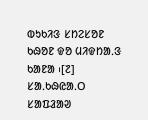ᱵᱩᱠᱤᱝ ᱥᱴᱮᱥᱚᱱ ᱠᱷᱚᱱ ᱫᱚ ᱢᱤᱫᱴᱟᱹᱝ ᱠᱟᱱᱟ ᱾[᱗]
ᱥᱟᱹᱠᱷᱭᱟᱹᱛ ᱥᱟᱯᱲᱟᱣ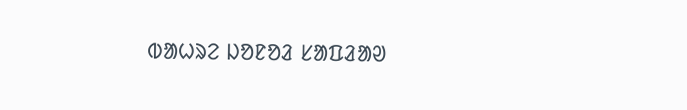ᱵᱟᱦᱨᱮ ᱡᱚᱱᱚᱲ ᱥᱟᱯᱲᱟᱣ